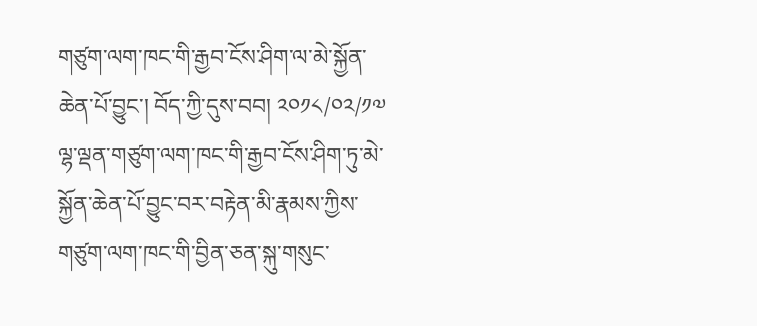གཙུག་ལག་ཁང་གི་རྒྱབ་ངོས་ཤིག་ལ་མེ་སྐྱོན་ཆེན་པོ་བྱུང་། བོད་ཀྱི་དུས་བབ། ༢༠༡༨/༠༢/༡༧ ལྷ་ལྡན་གཙུག་ལག་ཁང་གི་རྒྱབ་ངོས་ཤིག་ཏུ་མེ་སྐྱོན་ཆེན་པོ་བྱུང་བར་བརྟེན་མི་རྣམས་ཀྱིས་གཙུག་ལག་ཁང་གི་བྱིན་ཅན་སྐུ་གསུང་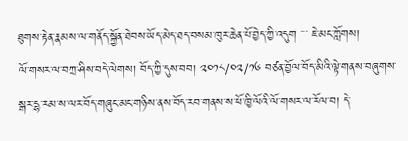ཐུགས་རྟེན་རྣམས་ལ་གནོད་སྐྱོན་ཐེབས་ཡོད་མེད་ཐད་བསམ་ཁུར་ཆེན་པོ་བྱེད་ཀྱི་འདུག ་་་ ཇེ་མང་ཀློགས།
ལོ་གསར་ལ་བཀྲ་ཤིས་བདེ་ལེགས། བོད་ཀྱི་དུས་བབ། ༢༠༡༨/༠༢/༡༦ བཙན་བྱོལ་བོད་མིའི་ལྟེ་གནས་བཞུགས་སྒར་དྷ་རམ་ས་ལར་བོད་གཞུང་མང་གཉིས་ནས་བོད་རབ་གནས་ས་ཕོ་ཁྱི་ལོའི་ལོ་གསར་ལ་རོལ་བ། དེ་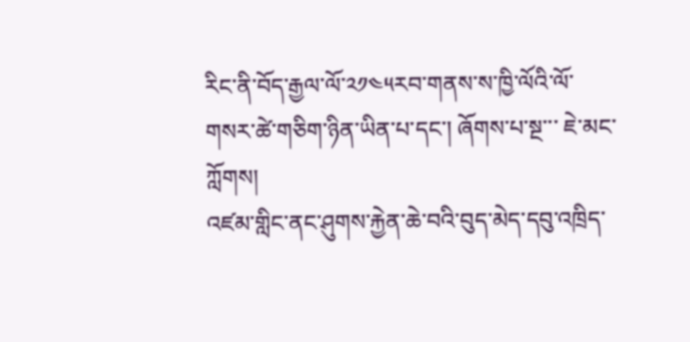རིང་ནི་བོད་རྒྱལ་ལོ་༢༡༤༥རབ་གནས་ས་ཁྱི་ལོའི་ལོ་གསར་ཚེ་གཅིག་ཉིན་ཡིན་པ་དང་། ཞོགས་པ་སྔ་་་ ཇེ་མང་ཀློགས།
འཛམ་གླིང་ནང་ཤུགས་རྐྱེན་ཆེ་བའི་བུད་མེད་དབུ་འཁྲིད་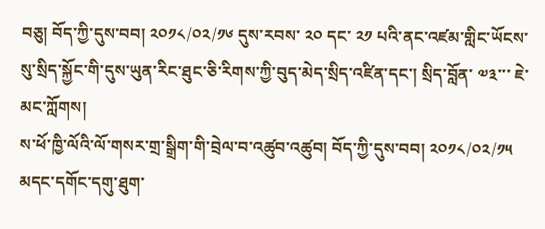བཅུ། བོད་ཀྱི་དུས་བབ། ༢༠༡༨/༠༢/༡༦ དུས་རབས་ ༢༠ དང་ ༢༡ པའི་ནང་འཛམ་གླིང་ཡོངས་སུ་སྲིད་སྐྱོང་གི་དུས་ཡུན་རིང་ཐུང་ཅི་རིགས་ཀྱི་བུད་མེད་སྲིད་འཛིན་དང་། སྲིད་བློན་ ༧༣་་་ ཇེ་མང་ཀློགས།
ས་ཕོ་ཁྱི་ལོའི་ལོ་གསར་གྲ་སྒྲིག་གི་བྲེལ་བ་འཚུབ་འཚུབ། བོད་ཀྱི་དུས་བབ། ༢༠༡༨/༠༢/༡༥ མདང་དགོང་དགུ་ཐུག་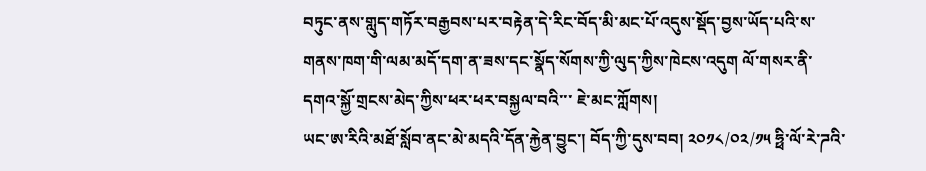བཏུང་ནས་གླུད་གཏོར་བརྒྱབས་པར་བརྟེན་དེ་རིང་བོད་མི་མང་པོ་འདུས་སྡོད་བྱས་ཡོད་པའི་ས་གནས་ཁག་གི་ལམ་མདོ་དག་ན་ཟས་དང་སྣོད་སོགས་ཀྱི་ལུད་ཀྱིས་ཁེངས་འདུག ལོ་གསར་ནི་དགའ་སྐྱོ་གྲངས་མེད་ཀྱིས་ཕར་ཕར་བསྐྱལ་བའི་་་ ཇེ་མང་ཀློགས།
ཡང་ཨ་རིའི་མཐོ་སློབ་ནང་མེ་མདའི་དོན་རྐྱེན་བྱུང་། བོད་ཀྱི་དུས་བབ། ༢༠༡༨/༠༢/༡༥ ཧྥི་ལོ་རེ་ཌའི་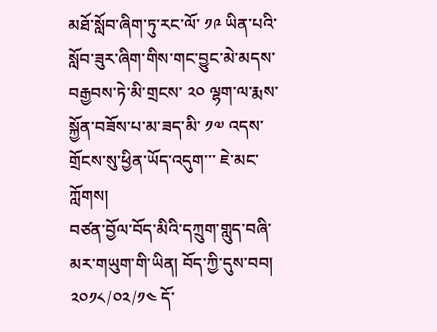མཐོ་སློབ་ཞིག་ཏུ་རང་ལོ་ ༡༩ ཡིན་པའི་སློབ་ཟུར་ཞིག་གིས་གང་བྱུང་མེ་མདས་བརྒྱབས་ཏེ་མི་གྲངས་ ༢༠ ལྷག་ལ་རྨས་སྐྱོན་བཟོས་པ་མ་ཟད་མི་ ༡༧ འདས་གྲོངས་སུ་ཕྱིན་ཡོད་འདུག་་་ ཇེ་མང་ཀློགས།
བཙན་བྱོལ་བོད་མིའི་དཀྲུག་གླུད་བཞི་མར་གཡུག་གི་ཡིན། བོད་ཀྱི་དུས་བབ། ༢༠༡༨/༠༢/༡༤ དོ་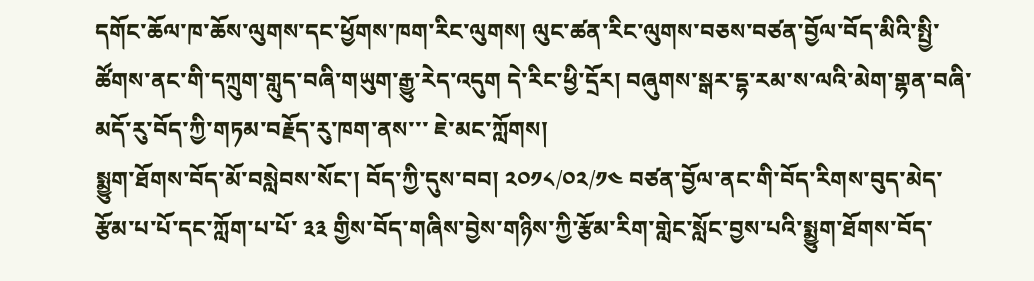དགོང་ཆོལ་ཁ་ཆོས་ལུགས་དང་ཕྱོགས་ཁག་རིང་ལུགས། ལུང་ཚན་རིང་ལུགས་བཅས་བཙན་བྱོལ་བོད་མིའི་སྤྱི་ཚོགས་ནང་གི་དཀྲུག་གླུད་བཞི་གཡུག་རྒྱུ་རེད་འདུག དེ་རིང་ཕྱི་དྲོར། བཞུགས་སྒར་དྷ་རམ་ས་ལའི་མེག་གྷན་བཞི་མདོ་རུ་བོད་ཀྱི་གཏམ་བརྗོད་རུ་ཁག་ནས་་་ ཇེ་མང་ཀློགས།
སྨྱུག་ཐོགས་བོད་མོ་བསླེབས་སོང་། བོད་ཀྱི་དུས་བབ། ༢༠༡༨/༠༢/༡༤ བཙན་བྱོལ་ནང་གི་བོད་རིགས་བུད་མེད་རྩོམ་པ་པོ་དང་ཀློག་པ་པོ་ ༣༣ གྱིས་བོད་གཞིས་བྱེས་གཉིས་ཀྱི་རྩོམ་རིག་གླེང་སློང་བྱས་པའི་སྨྱུག་ཐོགས་བོད་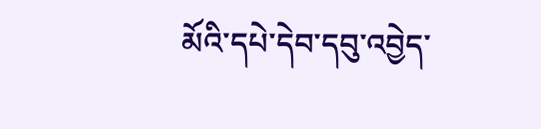མོའི་དཔེ་དེབ་དབུ་འབྱེད་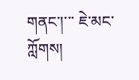གནང་།་་་ ཇེ་མང་ཀློགས།